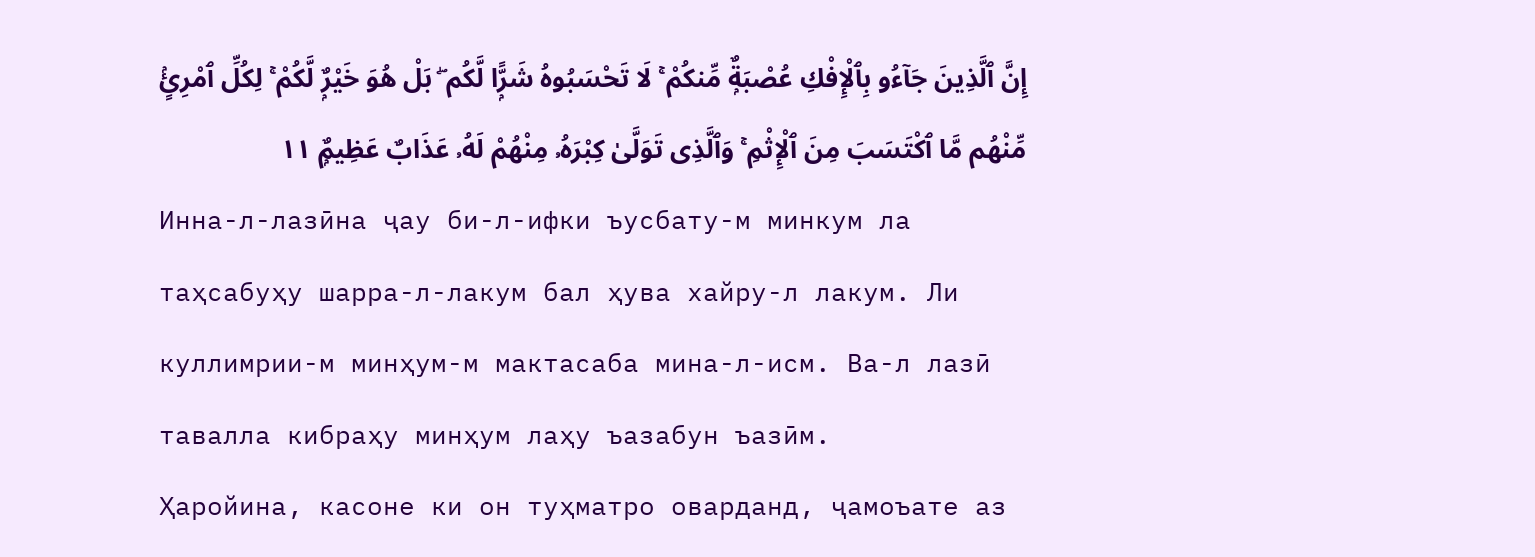إِنَّ ٱلَّذِينَ جَآءُو بِٱلْإِفْكِ عُصْبَةٌۭ مِّنكُمْ ۚ لَا تَحْسَبُوهُ شَرًّۭا لَّكُم ۖ بَلْ هُوَ خَيْرٌۭ لَّكُمْ ۚ لِكُلِّ ٱمْرِئٍۢ مِّنْهُم مَّا ٱكْتَسَبَ مِنَ ٱلْإِثْمِ ۚ وَٱلَّذِى تَوَلَّىٰ كِبْرَهُۥ مِنْهُمْ لَهُۥ عَذَابٌ عَظِيمٌۭ ١١
Инна-л-лазӣна ҷау би-л-ифки ъусбату-м минкум ла таҳсабуҳу шарра-л-лакум бал ҳува хайру-л лакум. Ли куллимрии-м минҳум-м мактасаба мина-л-исм. Ва-л лазӣ тавалла кибраҳу минҳум лаҳу ъазабун ъазӣм.
Ҳаройина, касоне ки он туҳматро оварданд, ҷамоъате аз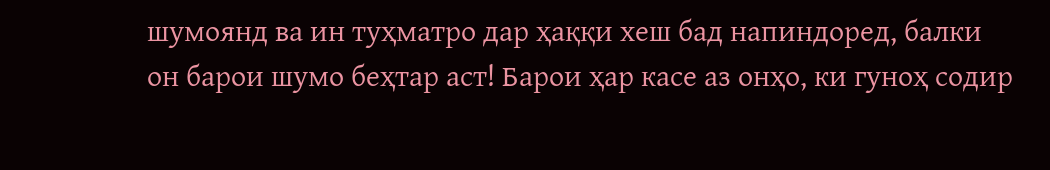шумоянд ва ин туҳматро дар ҳаққи хеш бад напиндоред, балки он барои шумо беҳтар аст! Барои ҳар касе аз онҳо, ки гуноҳ содир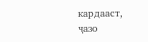кардааст, ҷазо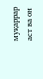муқаррар аст ва он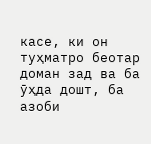касе, ки он туҳматро беотар доман зад ва ба ӯҳда дошт, ба азоби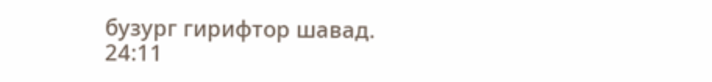бузург гирифтор шавад.
24:11